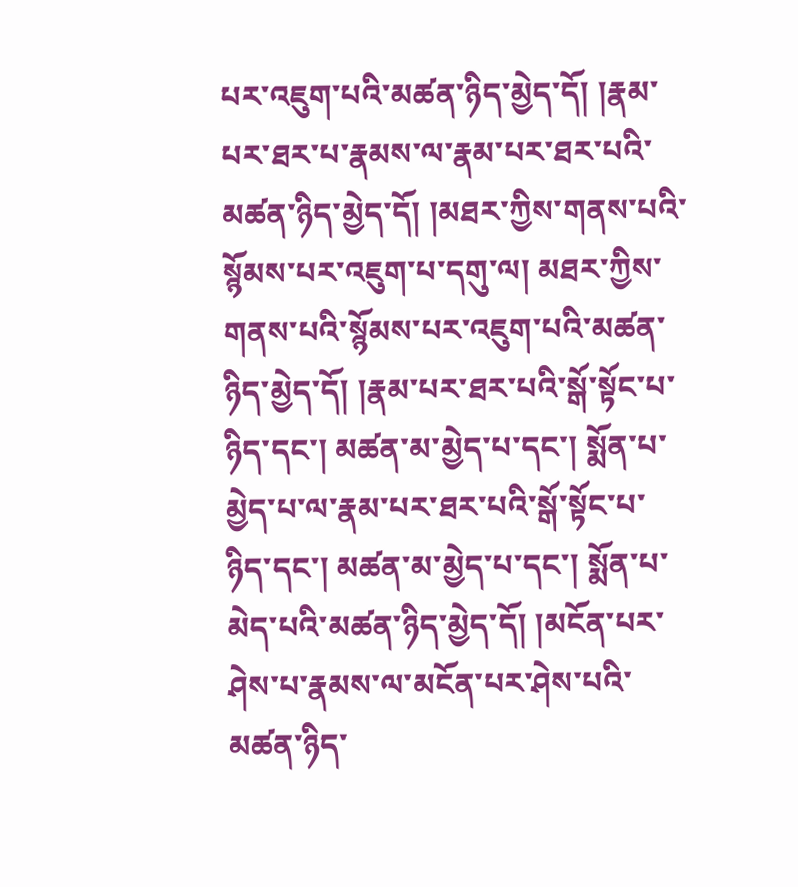པར་འཇུག་པའི་མཚན་ཉིད་མྱེད་དོ། །རྣམ་པར་ཐར་པ་རྣམས་ལ་རྣམ་པར་ཐར་པའི་མཚན་ཉིད་མྱེད་དོ། །མཐར་ཀྱིས་གནས་པའི་སྙོམས་པར་འཇུག་པ་དགུ་ལ། མཐར་ཀྱིས་གནས་པའི་སྙོམས་པར་འཇུག་པའི་མཚན་ཉིད་མྱེད་དོ། །རྣམ་པར་ཐར་པའི་སྒོ་སྟོང་པ་ཉིད་དང་། མཚན་མ་མྱེད་པ་དང་། སྨོན་པ་མྱེད་པ་ལ་རྣམ་པར་ཐར་པའི་སྒོ་སྟོང་པ་ཉིད་དང་། མཚན་མ་མྱེད་པ་དང་། སྨོན་པ་མེད་པའི་མཚན་ཉིད་མྱེད་དོ། །མངོན་པར་ཤེས་པ་རྣམས་ལ་མངོན་པར་ཤེས་པའི་མཚན་ཉིད་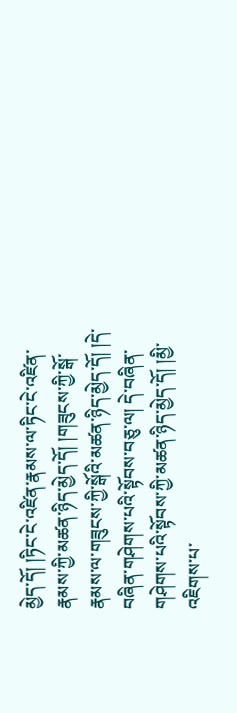མྱེད་དོ། །ཏིང་ངེ་འཛིན་རྣམས་ལ་ཏིང་ངེ་འཛིན་རྣམས་ཀྱི་མཚན་ཉིད་མྱེད་དོ། །གཟུངས་ཀྱི་སྒོ་རྣམས་ལ་གཟུངས་ཀྱི་སྒོའི་མཚན་ཉིད་མྱེད་དོ། །དེ་བཞིན་གཤེགས་པའི་སྟོབས་བཅུ་ལ། དེ་བཞིན་གཤེགས་པའི་སྟོབས་ཀྱི་མཚན་ཉིད་མྱེད་དོ། །མྱི་འཇིགས་པ་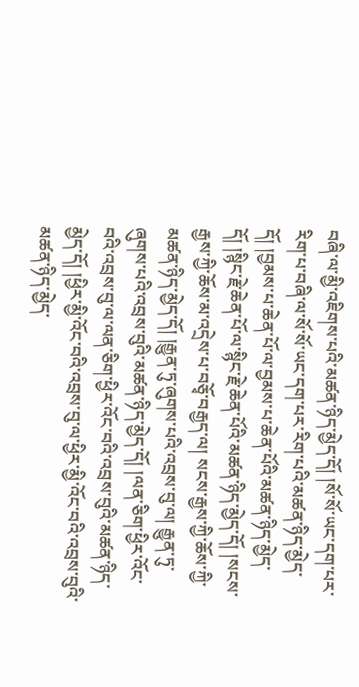བཞི་ལ་མྱི་འཇིགས་པའི་མཚན་ཉིད་མྱེད་དོ། །སོ་སོ་ཡང་དག་པར་རིག་པ་བཞི་ལ་སོ་སོ་ཡང་དག་པར་རིག་པའི་མཚན་ཉིད་མྱེད་དོ། །བྱམས་པ་ཆེན་པོ་ལ་བྱམས་པ་ཆེན་པོའི་མཚན་ཉིད་མྱེད་དོ། །སྙིང་རྗེ་ཆེན་པོ་ལ་སྙིང་རྗེ་ཆེན་པོའི་མཚན་ཉིད་མྱེད་དོ། །སངས་རྒྱས་ཀྱི་ཆོས་མ་འདྲེས་པ་བཅྭོ་བརྒྱད་ལ། སངས་རྒྱས་ཀྱི་ཆོས་ཀྱི་མཚན་ཉིད་མྱེད་དོ། །རྒྱུན་ཏུ་ཞུགས་པའི་འབྲས་བུ་ལ། རྒྱུན་ཏུ་ཞུགས་པའི་འབྲས་བུའི་མཚན་ཉིད་མྱེད་དོ། །ལན་ཅིག་ཕྱིར་འོང་བའི་འབྲས་བུ་ལ་ལན་ཅིག་ཕྱིར་འོང་བའི་འབྲས་བུའི་མཚན་ཉིད་མྱེད་དོ། །ཕྱིར་མྱི་འོང་བའི་འབྲས་བུ་ལ་ཕྱིར་མྱི་འོང་བའི་འབྲས་བུའི་མཚན་ཉིད་མྱེད་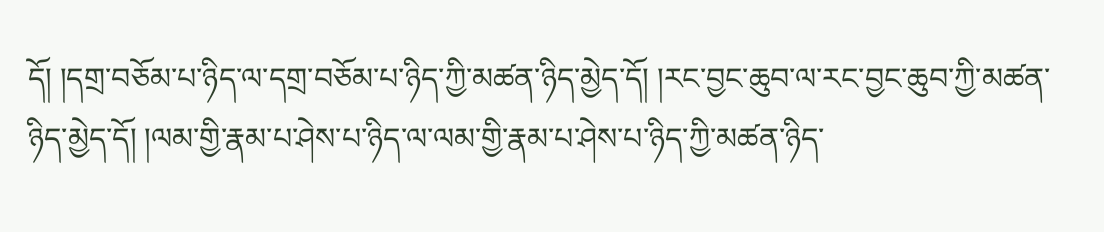དོ། །དགྲ་བཅོམ་པ་ཉིད་ལ་དགྲ་བཅོམ་པ་ཉིད་ཀྱི་མཚན་ཉིད་མྱེད་དོ། །རང་བྱང་ཆུབ་ལ་རང་བྱང་ཆུབ་ཀྱི་མཚན་ཉིད་མྱེད་དོ། །ལམ་གྱི་རྣམ་པ་ཤེས་པ་ཉིད་ལ་ལམ་གྱི་རྣམ་པ་ཤེས་པ་ཉིད་ཀྱི་མཚན་ཉིད་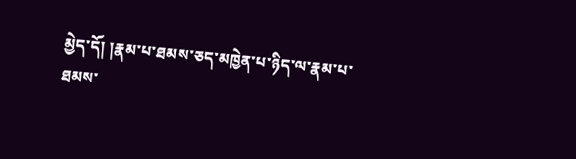མྱེད་དོ། །རྣམ་པ་ཐམས་ཅད་མཁྱེན་པ་ཉིད་ལ་རྣམ་པ་ཐམས་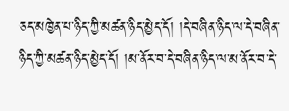ཅད་མཁྱེན་པ་ཉིད་ཀྱི་མཚན་ཉིད་མྱེད་དོ། །དེ་བཞིན་ཉིད་ལ་དེ་བཞིན་ཉིད་ཀྱི་མཚན་ཉིད་མྱེད་དོ། །མ་ནོར་བ་དེ་བཞིན་ཉིད་ལ་མ་ནོར་བ་དེ་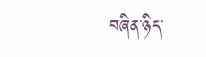བཞིན་ཉིད་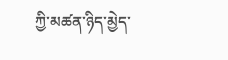ཀྱི་མཚན་ཉིད་མྱེད་